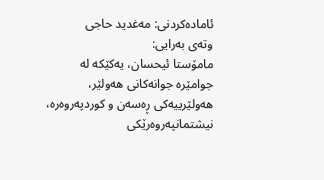ئامادەکردنی: مەغدید حاجی
وتەی بەرایی:
مامۆستا ئیحسان، یەکێکە لە جوامێرە جوانەکانی هەولێر، هەولێرییەکی ڕەسەن و کوردپەروەرە، نیشتمانپەروەرێکی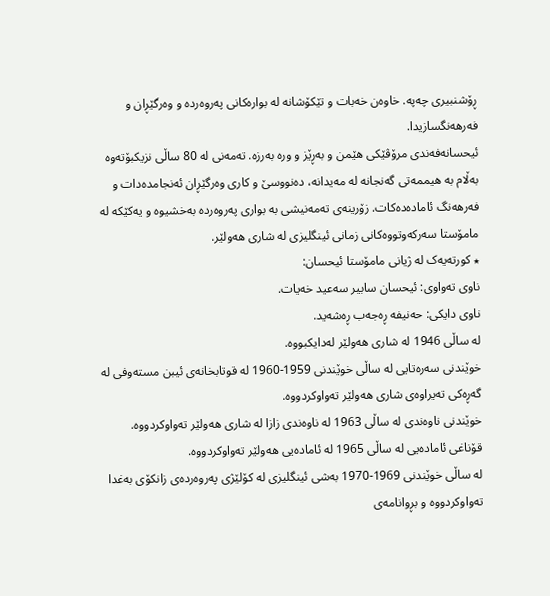ڕۆشنبیری چەپە. خاوەن خەبات و تێکۆشانە لە بوارەکانی پەروەردە و وەرگێڕان و فەرهەنگسازیدا.
ئیحسانەفەندی مرۆڤێکی هێمن و بەڕێز و ورە بەرزە. تەمەنی لە 80 ساڵی نزیکبۆتەوە بەڵام بە هیممەتی گەنجانە لە مەیدانە، دەنووسێ و کاری وەرگێڕان ئەنجامدەدات و فەرهەنگ ئامادەدەکات. زۆرینەی تەمەنیشی بە بواری پەروەردە بەخشیوە و یەکێکە لە مامۆستا سەرکەوتووەکانی زمانی ئینگلیزی لە شاری هەولێر.
٭ کورتەیەک لە ژیانی مامۆستا ئیحسان:
ناوی تەواوی: ئیحسان سابیر سەعید خەیات.
ناوی دایکی: حەنیفە ڕەجەب ڕەشەید.
لە ساڵی 1946 لە شاری هەولێر لەدایکبووە.
خوێندنی سەرەتایی لە ساڵی خوێندنی 1959-1960 لە قوتابخانەی ئیبن مستەوفی لە گەڕەکی تەیراوەی شاری هەولێر تەواوکردووە.
خوێندنی ناوەندی لە ساڵی 1963 لە ناوەندی زازا لە شاری هەولێر تەواوکردووە.
قۆناغی ئامادەیی لە ساڵی 1965 لە ئامادەیی هەولێر تەواوکردووە.
لە ساڵی خوێندنی 1969-1970 بەشی ئینگلیزی لە کۆلێژی پەروەردەی زانکۆی بەغدا تەواوکردووە و بڕوانامەی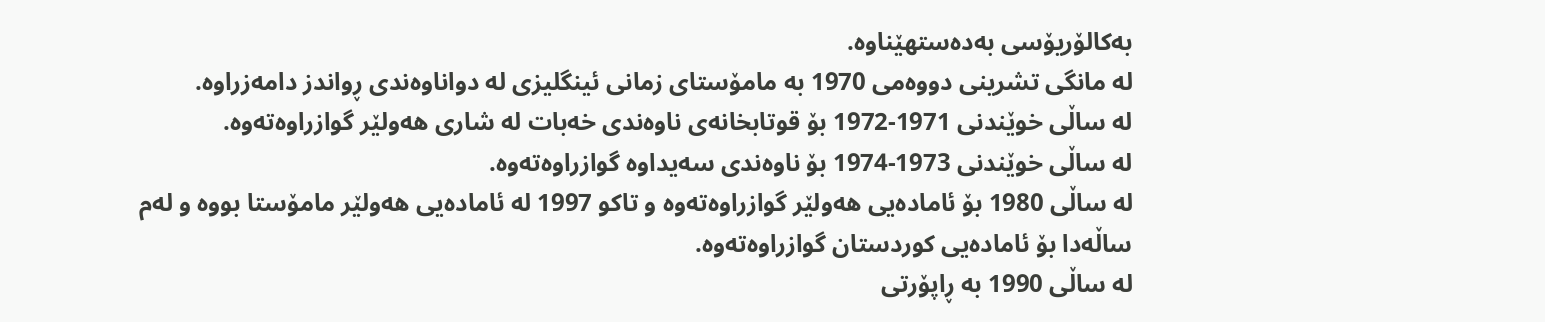بەکالۆریۆسی بەدەستهێناوە.
لە مانگی تشرینی دووەمی 1970 بە مامۆستای زمانی ئینگلیزی لە دواناوەندی ڕواندز دامەزراوە.
لە ساڵی خوێندنی 1971-1972 بۆ قوتابخانەی ناوەندی خەبات لە شاری هەولێر گوازراوەتەوە.
لە ساڵی خوێندنی 1973-1974 بۆ ناوەندی سەیداوە گوازراوەتەوە.
لە ساڵی 1980 بۆ ئامادەیی هەولێر گوازراوەتەوە و تاکو 1997 لە ئامادەیی هەولێر مامۆستا بووە و لەم ساڵەدا بۆ ئامادەیی کوردستان گوازراوەتەوە.
لە ساڵی 1990 بە ڕاپۆرتی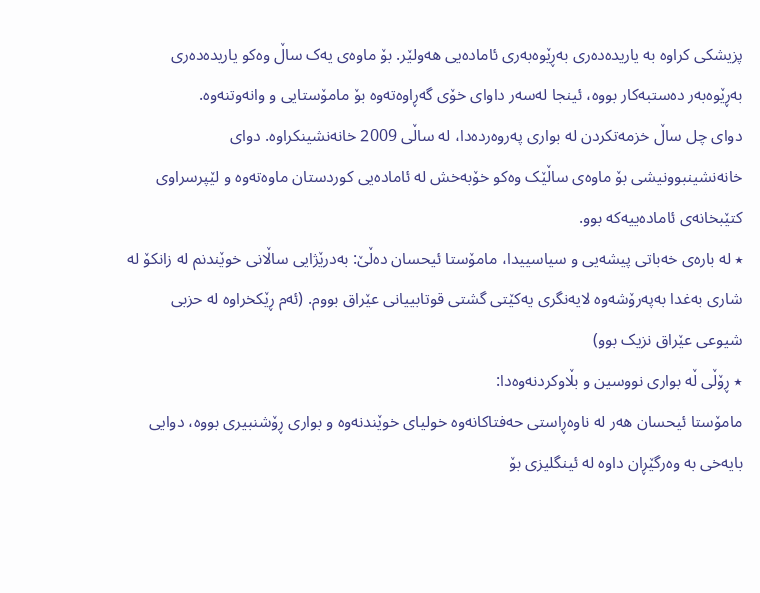پزیشکی کراوە بە یاریدەدەری بەڕێوەبەری ئامادەیی هەولێر. بۆ ماوەی یەک ساڵ وەکو یاریدەدەری بەڕێوەبەر دەستبەکار بووە، ئینجا لەسەر داوای خۆی گەڕاوەتەوە بۆ مامۆستایی و وانەوتنەوە.
دوای چل ساڵ خزمەتکردن لە بواری پەروەردەدا، لە ساڵی 2009 خانەنشینکراوە. دوای خانەنشینبوونیشی بۆ ماوەی ساڵێک وەکو خۆبەخش لە ئامادەیی کوردستان ماوەتەوە و لێپرسراوی کتێبخانەی ئامادەییەکە بوو.
٭ لە بارەی خەباتی پیشەیی و سیاسییدا، مامۆستا ئیحسان دەڵێ: بەدرێژایی ساڵانی خوێندنم لە زانکۆ لە شاری بەغدا بەپەرۆشەوە لایەنگری یەکێتی گشتی قوتابییانی عێراق بووم. (ئەم ڕێکخراوە لە حزبی شیوعی عێراق نزیک بوو)
٭ ڕۆڵی ڵە بواری نووسین و بڵاوکردنەوەدا:
مامۆستا ئیحسان هەر لە ناوەڕاستی حەفتاکانەوە خولیای خوێندنەوە و بواری ڕۆشنبیری بووە، دوایی بایەخی بە وەرگێڕان داوە لە ئینگلیزی بۆ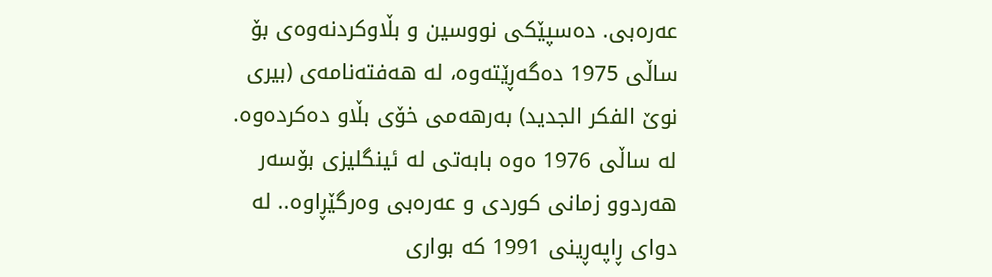عەرەبی. دەسپێکی نووسین و بڵاوکردنەوەی بۆ ساڵی 1975 دەگەڕێتەوە، لە هەفتەنامەی (بیری نوێ الفکر الجدید) بەرهەمی خۆی بڵاو دەکردەوە. لە ساڵی 1976 ەوە بابەتی لە ئینگلیزی بۆسەر هەردوو زمانی کوردی و عەرەبی وەرگێڕاوە.. لە دوای ڕاپەڕینی 1991 کە بواری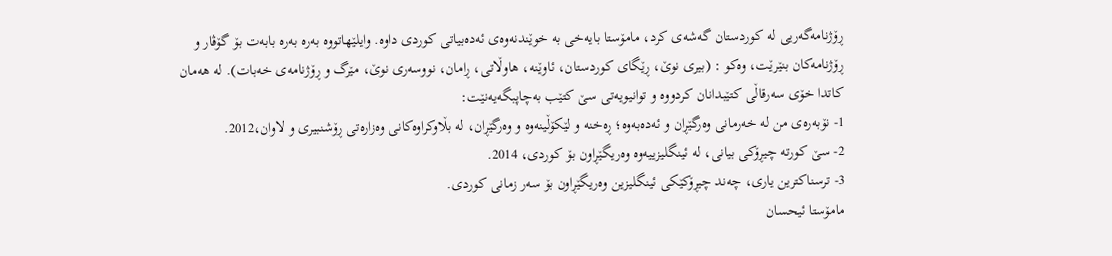ڕۆژنامەگەریی لە کوردستان گەشەی کرد، مامۆستا بایەخی بە خوێندنەوەی ئەدەبیاتی کوردی داوە. وایلێهاتووە بەرە بەرە بابەت بۆ گۆڤار و ڕۆژنامەکان بنێرێت، وەکو : (بیری نوێ، ڕێگای کوردستان، ئاوێنە، هاوڵاتی، ڕامان، نووسەری نوێ، مێرگ و ڕۆژنامەی خەبات). لە هەمان کاتدا خۆی سەرقاڵی کتێبدانان کردووە و توانیویەتی سێ کتێب بەچاپبگەیەنێت:
1- نۆبەرەی من لە خەرمانی وەرگێڕان و ئەدەبەوە؛ ڕەخنە و لێکۆڵینەوە و وەرگێڕان، لە بڵاوکراوەکانی وەزارەتی ڕۆشنبیری و لاوان،2012.
2- سێ کورتە چیڕۆکی بیانی، لە ئینگلیزییەوە وەریگێڕاون بۆ کوردی، 2014.
3- ترسناکترین یاری، چەند چیڕۆکێکی ئینگلیزین وەریگێڕاون بۆ سەر زمانی کوردی.
مامۆستا ئیحسان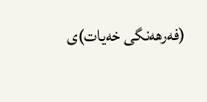(فەرهەنگی خەیات)ی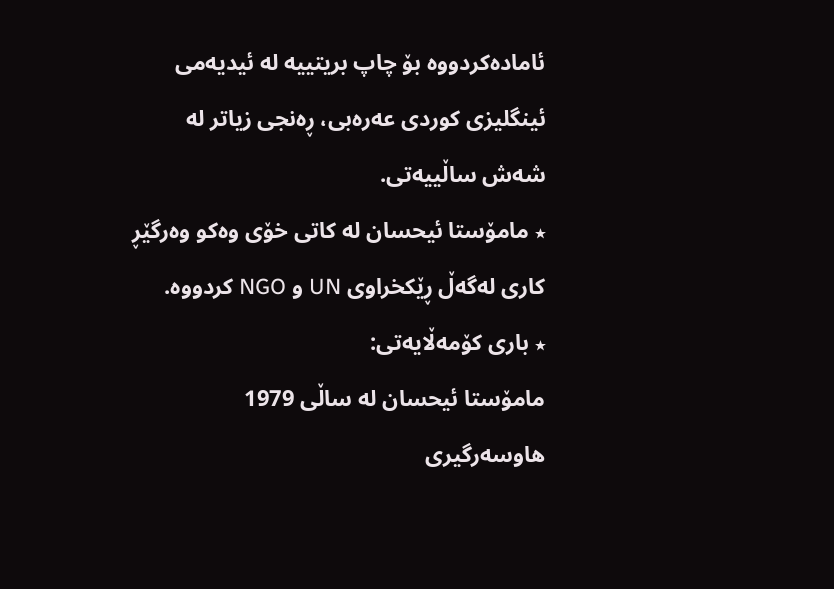ئامادەکردووە بۆ چاپ بریتییە لە ئیدیەمی ئینگلیزی کوردی عەرەبی، ڕەنجی زیاتر لە شەش ساڵییەتی.
٭ مامۆستا ئیحسان لە کاتی خۆی وەکو وەرگێڕ کاری لەگەڵ ڕێکخراوی UN و NGO کردووە.
٭ باری کۆمەڵایەتی:
مامۆستا ئیحسان لە ساڵی 1979 هاوسەرگیری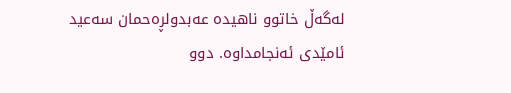لەگەڵ خاتوو ناهیدە عەبدولڕەحمان سەعید ئامێدی ئەنجامداوە. دوو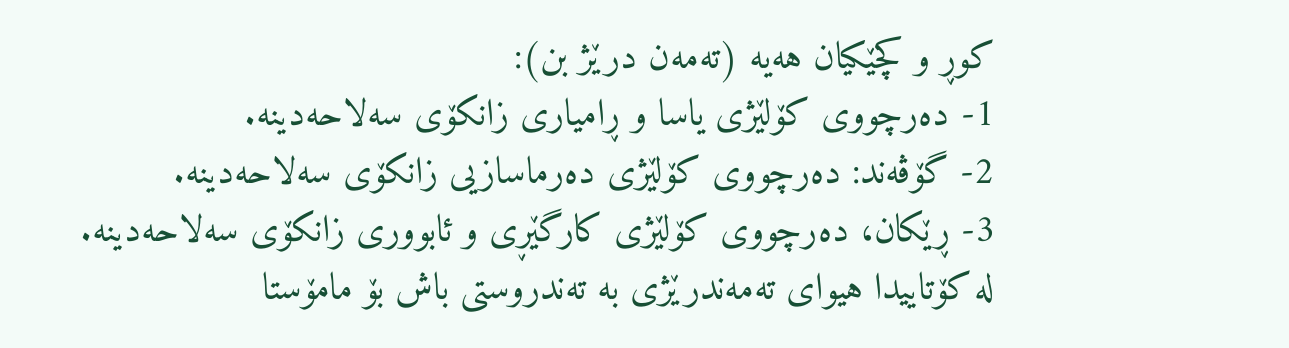کوڕ و کچێکیان هەیە (تەمەن درێژ بن):
1- دەرچووی کۆلێژی یاسا و ڕامیاری زانکۆی سەلاحەدینە.
2- گۆڤەند: دەرچووی کۆلێژی دەرماسازیی زانکۆی سەلاحەدینە.
3- ڕێکان، دەرچووی کۆلێژی کارگێڕی و ئابووری زانکۆی سەلاحەدینە.
لە کۆتاییدا هیوای تەمەندرێژی بە تەندروستی باش بۆ مامۆستا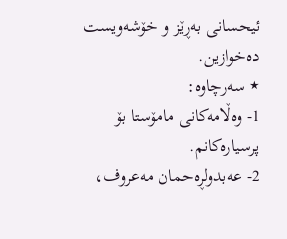ئیحسانی بەڕێز و خۆشەویست دەخوازین.
٭ سەرچاوە:
1- وەڵامەکانی مامۆستا بۆ پرسیارەکانم.
2- عەبدولڕەحمان مەعروف،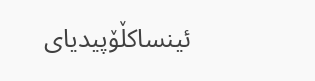ئینساکڵۆپیدیای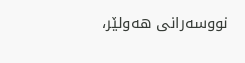نووسەرانی هەولێر،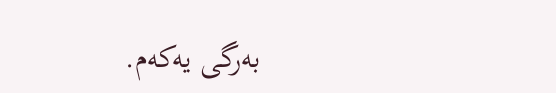بەرگی یەکەم.